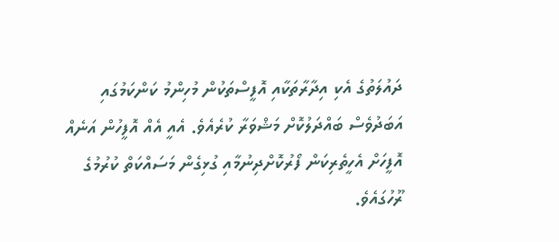ދައުލަތުގެ އެކި އިދާރާތަކާއި އޮފީސްތަކުން މުހިންމު ކަންކަމުގައި އަބަދުވެސް ބައްދަލުކޮށް މަޝްވަރާ ކުރެއެވެ. އެއީ އެއް އޮފީހުން އަނެއް އޮފީހަށް އެހީތެރިކަން ފޯރުކޮށްދިނުމާއި ގުޅިގެން މަސައްކަތް ކުރުމުގެ ރޫހުގައެވެ.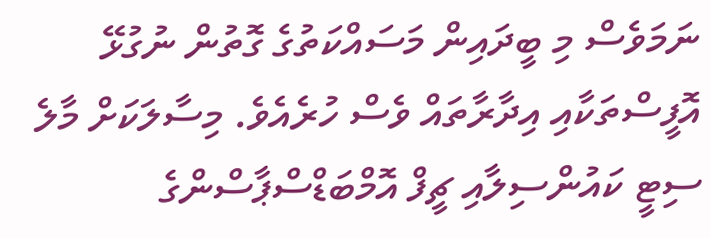ނަމަވެސް މި ބީދައިން މަސައްކަތުގެ ގޮތުން ނުގުޅޭ އޮފީސްތަކާއި އިދާރާތައް ވެސް ހުރެއެވެ. މިސާލަކަށް މާލެ ސިޓީ ކައުންސިލާއި ޗީފް އޮމްބަޑްސްޕާސްންގެ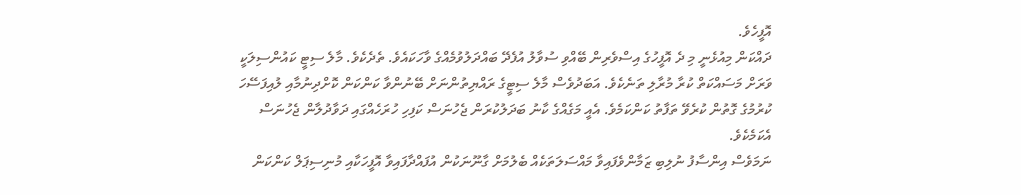އޮފީހެވެ.
ދައްކަން މިއުޅެނީ މި ދެ އޮފީހުގެ އިސްވެރިން ބޭއްވި ސުވާލު އުފެދޭ ބައްދަލުވުމެއްގެ ވާހަކައެވެ. ތެދެކެވެ. މާލެ ސިޓީ ކައުންސިލަކީ ވަރަށް މަސައްކަތް ކުރާ މުރާލި ތަނެކެވެ. އަބަދުވެސް މާލެ ސިޓީގެ ރައްޔިތުންނަށް ބޭނުންވާ ކަންކަން ކޮށްދިނުމާއި ލުއިފަސޭހަ ކުރުމުގެ ގޮތުން ކުރެވޭ ތަފާތު ކަންކަމެވެ. އެއީ މަގެއްގެ ކާނު ބަދަލުކުރަން ޖެހުނަސް ކަފިހި ހުރަހެއްގައި ދަވާދުލާން ޖެހުނަސް އެކަމެކެވެ.
ނަމަވެސް އިންސާފު ނުލިބި ޒަމާންވެފައިވާ މައްސަލަތަކެއް ބެލުމަށް ގާނޫނަކުން އުފައްދާފައިވާ އޮފީހަކާއި މުނިސިޕަލް ކަންކަން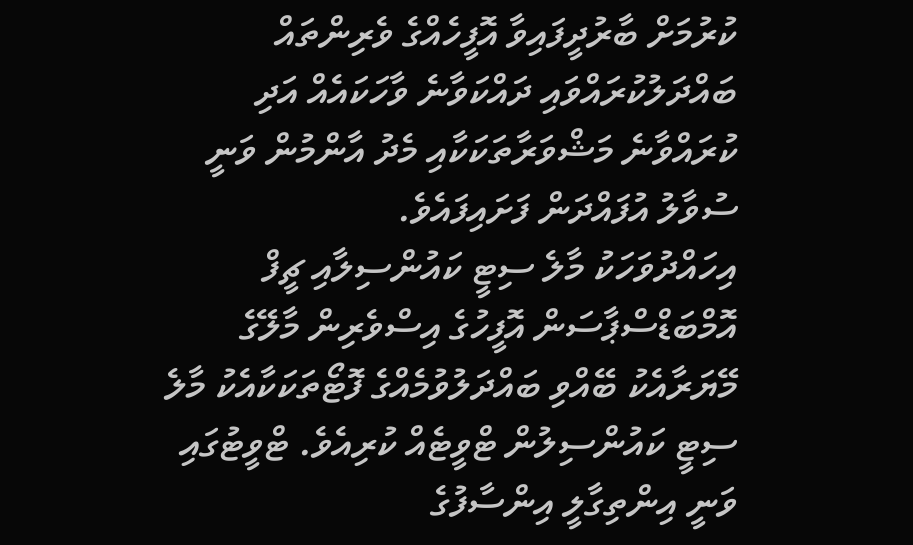ކުރުމަށް ބާރުދީފައިވާ އޮފީހެއްގެ ވެރިންތައް ބައްދަލުކުރައްވައި ދައްކަވާނެ ވާހަކައެއް އަދި ކުރައްވާނެ މަޝްވަރާތަކަކާއި މެދު އާންމުން ވަނީ ސުވާލު އުފައްދަން ފަށައިފައެވެ.
އިހައްދުވަހަކު މާލެ ސިޓީ ކައުންސިލާއި ޗީފް އޮމްބަޑްސްޕާސަން އޮފީހުގެ އިސްވެރިން މާލޭގެ މޭޔަރާއެކު ބޭއްވި ބައްދަލުވުމެއްގެ ފޮޓޯތަކަކާއެކު މާލެ ސިޓީ ކައުންސިލުން ޓްވީޓެއް ކުރިއެވެ. ޓްވީޓުގައި ވަނީ އިންތިގާލީ އިންސާފުގެ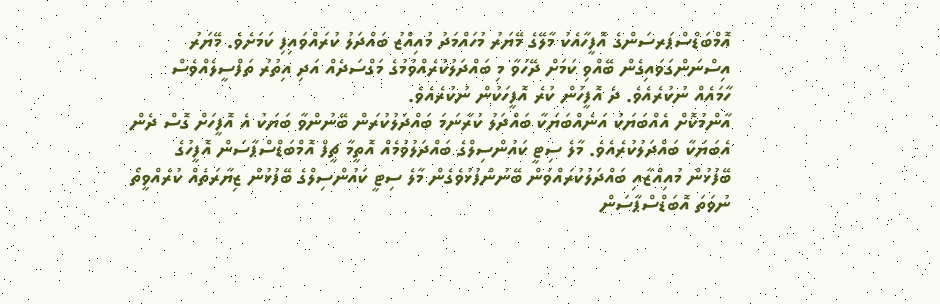އޮމްބަޑްސްޕަރސަންގެ އޮފީހާއެކު މާލޭގެ މޭޔަރު މުހައްމަދު މުއިއްޒު ބައްދަލު ކުރައްވައިފި ކަމަށެވެ. މޭޔަރު އިސްނަންގަވައިގެން ބޭއްވި ކަމަށް ދޭހަވާ މި ބައްދަލުކުރެއްވުމުގެ މަގްސަދެއް އަދި އިތުރު ތަފްސީލެއްވެސް ހާމައެއް ނުކުރެއެވެ. ދެ އޮފީހުން ކުރެ އޮފީހަކުން ނުކުރެއެވެ.
އާންމުކޮށް އެއްބަޔަކު އަނެއްބަޔަކާ ބައްދަލު ކުރާނަމަ ބައްދަލުކުރަން ބޭނުންވާ ބަޔަކު އެ އޮފީހަށް ގޮސް ދެން އެބަޔަކާ ބައްދަލުކުރެއެވެ. މާލެ ސިޓީ ކައުންސިލްގެ ބައްދަލުވުމެއް އޮތީމާ ޗީފް އޮމްބަޑްސްޕާސަން އޮފީހުގެ ބޭފުޅުން މުއިއްޒާއި ބައްދަލުކުރައްވަން ބޭނުންފުޅުވެގެން މާލެ ސިޓީ ކައުންސިލްގެ ބޭފުޅުން ޒިޔާރަތެއް ކުރެއްވީތޯ ނުވަތަ އޮބަޑްސްޕާސަން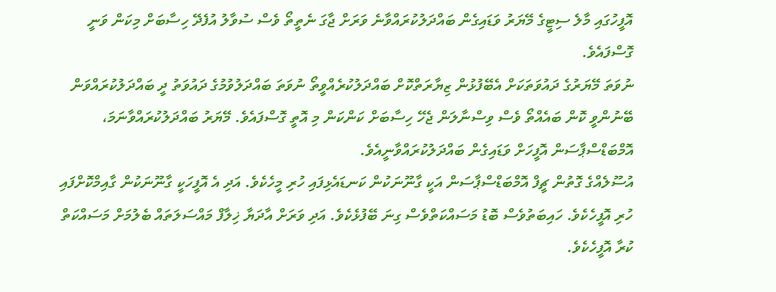އޮފީހުގައި މާލެ ސިޓީގެ މޭޔަރު ވަޑައިގެން ބައްދަލުކުރައްވާނެ ވަރަށް ޖާގަ ނެތީތޯ ވެސް ސުވާލު އުފެދޭ ހިސާބަށް މިކަން ވަނީ ގޮސްފައެވެ.
ނުވަތަ މޭޔަރުގެ ދައުވަތަކަށް އެބޭފުޅުން ޒިޔާރަތްކޮށް ބައްދަލުކުރެއްވީތޯ ނުވަތަ ބައްދަލުވުމުގެ ދައުވަތު ދީ ބައްދަލުކުރައްވަން ބޭނުންވީ ކޮން ބައެއްތޯ ވެސް ވިސްނާލަން ޖެހޭ ހިސާބަށް ކަންކަން މި އޮތީ ގޮސްފައެވެ. މޭޔަރު ބައްދަލުކުރައްވާނަމަ، އޮމްބަޑްސްޕާސަން އޮފީހަށް ވަޑައިގެން ބައްދަލުކުރައްވާނީއެވެ.
އުސޫލެއްގެ ގޮތުން ޗީފް އޮމްބަޑްސްޕާސަން އަކީ ގާނޫނަކުން ކަނޑައެޅިފައި ހުރި މީހެކެވެ. އަދި އެ އޮފީހަކީ ގާނޫނަކުން ގާއިމްކޮށްފައި ހުރި އޮފީހެކެވެ. ހައިބަތުވެސް ބޮޑު މަސައްކަތްވެސް ގިނަ ބޭފުޅެކެވެ. އަދި ވަރަށް އާދަޔާ ޚިލާފް މައްސަލަތައް ބެލުމަށް މަސައްކަތް ކުރާ އޮފީހެކެވެ.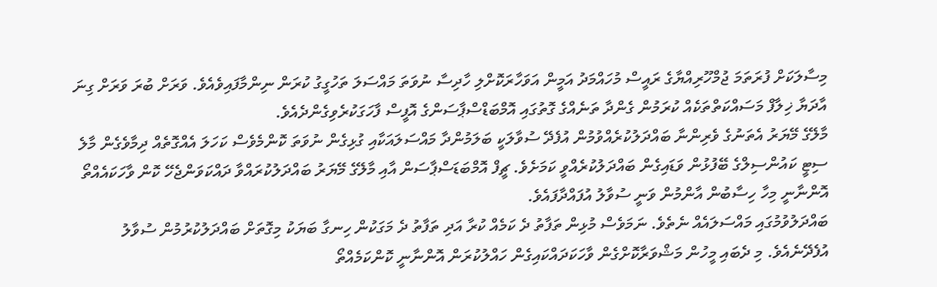މިސާލަކަށް ފުރަތަމަ ޖުމްހޫރިއްޔާގެ ރައީސް މުހައްމަދު އަމީން އަވަހާރަކޮށްލި ހާދިސާ ނުވަތަ މައްސަލަ ތަހުގީގު ކުރަން ނިންމާފައިވެއެވެ. ވަރަށް ބުރަ ވަރަށް ގިނަ އާދަޔާ ޚިލާފް މަސައްކަތްތަކެއް ކުރަމުން ގެންދާ ތަނެއްގެ ގޮތުގައި އޮމްބަޑްސްޕާސަންގެ އޮފީސް ފާހަގަކުރެވިގެންދެއެވެ.
މާލޭގެ މޭޔަރު އެތަނުގެ ވެރިންނާ ބައްދަލުކުރެއްވުމުން އުފެދޭ ސުވާލަކީ ބަލަމުންދާ މައްސަލައަކާއި ގުޅިގެން ނުވަތަ ކޮންމެވެސް ކަހަލަ އެއްގޮތެއް ދިމާވެގެން މާލެ ސިޓީ ކައުންސިލްގެ ބޭފުޅުން ވަޑައިގެން ބައްދަލުކުރެއްވީ ކަމަށެވެ. ޗީފް އޮމްބަޑަސްޕާސަން އާއި މާލޭގެ މޭޔަރު ބައްދަލުކުރައްވާ ދައްކަވަންޖެހޭ ކޮން ވާހަކައެއްތޯ އޮންނާނީ މިހާ ހިސާބުން އާންމުން ވަނީ ސުވާލު އުފައްދާފައެވެ.
ބައްދަލުވުމުގައި މައްސަލައެއް ނެތެވެ. ނަމަވެސް މުޅިން ތަފާތު ދެ ކަމެއް ކުރާ އަދި ތަފާތު ދެ މަގަކުން ހިނގާ ބަޔަކު މިގޮތަށް ބައްދަލުކުރުމުން ސުވާލު އުފެދޭނެއެވެ. މި ދެބައި މީހުން މަޝްވަރާކޮށްގެން ވާހަކަދައްކައިގެން ހައްލުކުރަން އޮންނާނީ ކޮންކަމެއްތޯ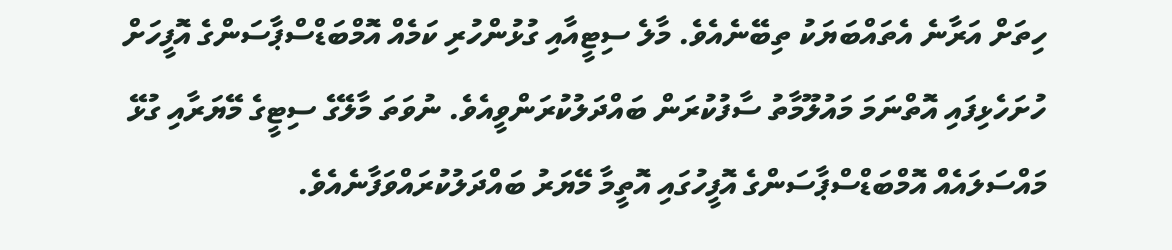ހިތަށް އަރާނެ އެތައްބަޔަކު ތިބޭނެއެވެ. މާލެ ސިޓީއާއި ގުޅުންހުރި ކަމެއް އޮމްބަޑްސްޕާސަންގެ އޮފީހަށް ހުށަހެޅިފައި އޮތްނަމަ މައުލޫމާތު ސާފުކުރަން ބައްދަލުކުރަންވީއެވެ. ނުވަތަ މާލޭގެ ސިޓީގެ މޭޔަރާއި ގުޅޭ މައްސަލައެއް އޮމްބަޑްސްޕާސަންގެ އޮފީހުގައި އޮތީމާ މޭޔަރު ބައްދަލުކުރައްވަފާނެއެވެ.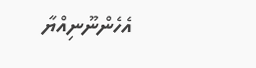އެހެންނޫނިއްޔާ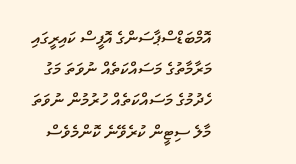އޮމްބަޑްސްޕާސަންގެ އޮފީސް ކައިރީގައި މަރާމާތުގެ މަސައްކަތެއް ނުވަތަ މަގު ހެދުމުގެ މަސައްކަތެއް ހުރުމުން ނުވަތަ މާލެ ސިޓީން ކުރެވޭނެ ކޮންމެވެސް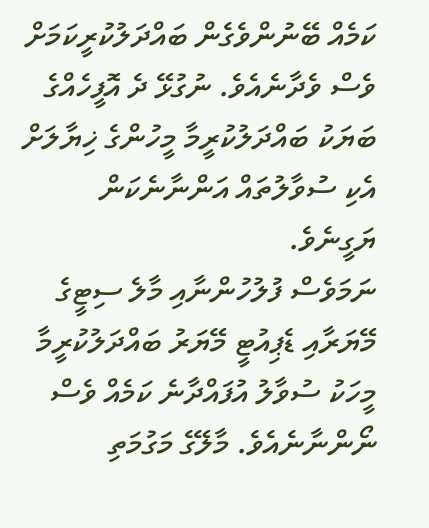ކަމެއް ބޭނުންވެގެން ބައްދަލުކުރީކަމަށް ވެސް ވެދާނެއެވެ. ނުގުޅޭ ދެ އޮފީހެއްގެ ބަޔަކު ބައްދަލުކުރީމާ މީހުންގެ ޚިޔާލަށް އެކި ސުވާލުތައް އަންނާނެކަން ޔަގީނެވެ.
ނަމަވެސް ފުލުހުންނާއި މާލެ ސިޓީގެ މޭޔަރާއި ޑެޕިއުޓީ މޭޔަރު ބައްދަލުކުރީމާ މީހަކު ސުވާލު އުފައްދާނެ ކަމެއް ވެސް ނޯންނާނެއެވެ. މާލޭގެ މަގުމަތި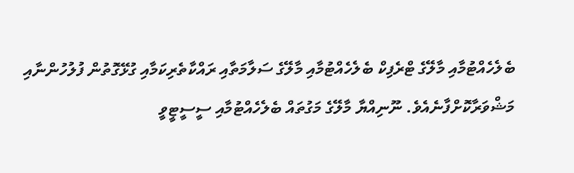ބެލެހެއްޓުމާއި މާލޭގެ ޓްރެފިކް ބެލެހެއްޓުމާއި މާލޭގެ ސަލާމަތާއި ރައްކާތެރިކަމާއި ގުޅޭގޮތުން ފުލުހުންނާއި މަޝްވަރާކޮށްފާނެއެވެ. ނޫނިއްޔާ މާލޭގެ މަގުތައް ބެލެހެއްޓުމާއި ސީސީޓީވީ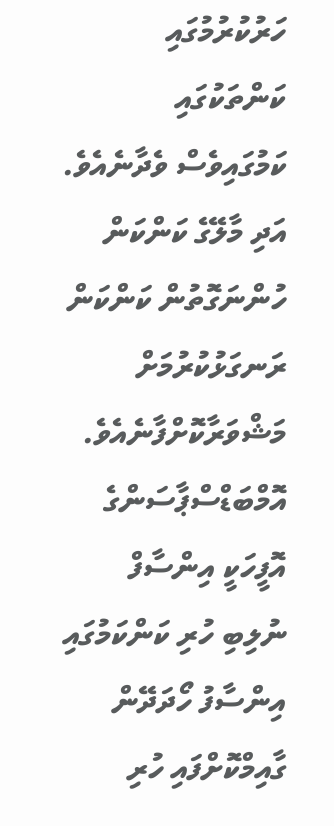ހަރުކުރުމުގައި ކަންތަކުގައި ކަމުގައިވެސް ވެދާނެއެވެ. އަދި މާލޭގެ ކަންކަން ހުންނަގޮތުން ކަންކަން ރަނގަޅުކުރުމަށް މަޝްވަރާކޮށްފާނެއެވެ.
އޮމްބަޑްސްޕާސަންގެ އޮފީހަކީ އިންސާފް ނުލިބި ހުރި ކަންކަމުގައި އިންސާފު ހޯދަދޭން ގާއިމްކޮށްފައި ހުރި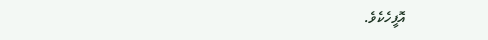އޮފީހެކެވެ.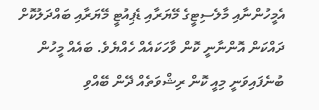އެމީހުންނާއި މާލެސިޓީގެ މޭޔަރާއި ޑެޕިއުޓީ މޭޔަރާއި ބައްދަލުކޮށް ދައްކަން އޮންނާނީ ކޮން ވާހަކައެއް ހެއްޔެވެ. ބައެއް މީހުން ބުނެފައިވަނީ މިއީ ކޮން ރިޝްވަތެއް ދޭން ބޭއްވި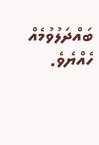ބައްދަލުވުމެއް ހެއްޔެވެ.